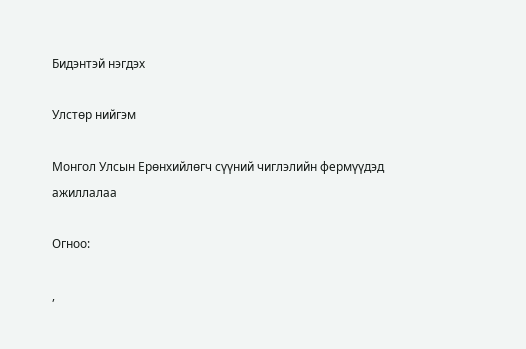Бидэнтэй нэгдэх

Улстөр нийгэм

Монгол Улсын Ерөнхийлөгч сүүний чиглэлийн фермүүдэд ажиллалаа

Огноо:

,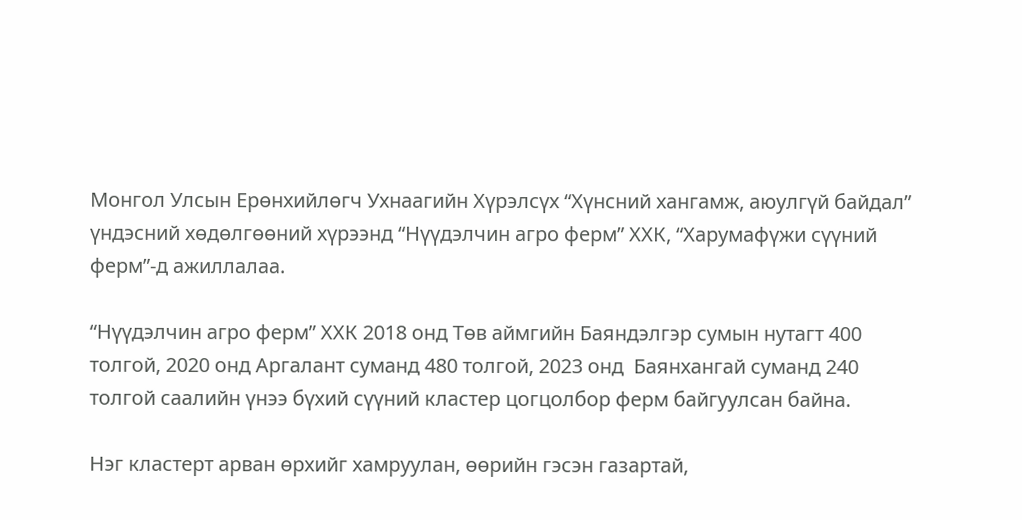Монгол Улсын Ерөнхийлөгч Ухнаагийн Хүрэлсүх “Хүнсний хангамж, аюулгүй байдал” үндэсний хөдөлгөөний хүрээнд “Нүүдэлчин агро ферм” ХХК, “Харумафүжи сүүний ферм”-д ажиллалаа.

“Нүүдэлчин агро ферм” ХХК 2018 онд Төв аймгийн Баяндэлгэр сумын нутагт 400 толгой, 2020 онд Аргалант суманд 480 толгой, 2023 онд  Баянхангай суманд 240 толгой саалийн үнээ бүхий сүүний кластер цогцолбор ферм байгуулсан байна.

Нэг кластерт арван өрхийг хамруулан, өөрийн гэсэн газартай,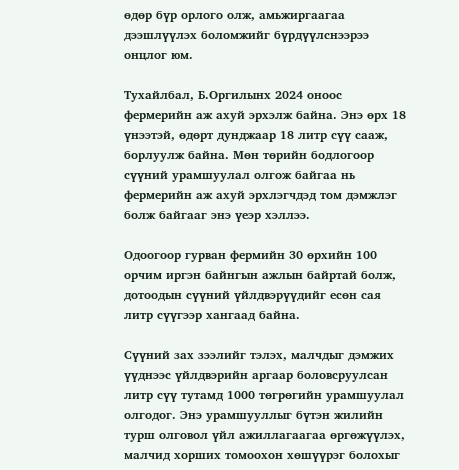өдөр бүр орлого олж, амьжиргаагаа дээшлүүлэх боломжийг бүрдүүлснээрээ онцлог юм.

Тухайлбал, Б.Оргилынх 2024 оноос фермерийн аж ахуй эрхэлж байна. Энэ өрх 18 үнээтэй, өдөрт дунджаар 18 литр сүү сааж, борлуулж байна. Мөн төрийн бодлогоор сүүний урамшуулал олгож байгаа нь фермерийн аж ахуй эрхлэгчдэд том дэмжлэг болж байгааг энэ үеэр хэллээ.

Одоогоор гурван фермийн 30 өрхийн 100 орчим иргэн байнгын ажлын байртай болж, дотоодын сүүний үйлдвэрүүдийг есөн сая литр сүүгээр хангаад байна.

Сүүний зах зээлийг тэлэх, малчдыг дэмжих үүднээс үйлдвэрийн аргаар боловсруулсан литр сүү тутамд 1000 төгрөгийн урамшуулал олгодог. Энэ урамшууллыг бүтэн жилийн турш олговол үйл ажиллагаагаа өргөжүүлэх, малчид хорших томоохон хөшүүрэг болохыг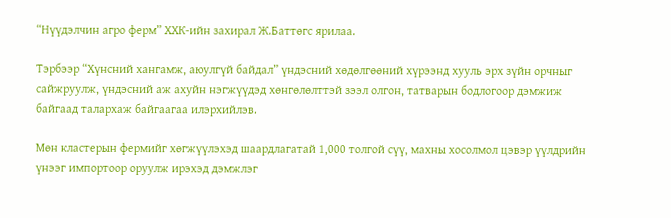“Нүүдэлчин агро ферм” ХХК-ийн захирал Ж.Баттөгс ярилаа.

Тэрбээр “Хүнсний хангамж, аюулгүй байдал” үндэсний хөдөлгөөний хүрээнд хууль эрх зүйн орчныг сайжруулж, үндэсний аж ахуйн нэгжүүдэд хөнгөлөлттэй зээл олгон, татварын бодлогоор дэмжиж байгаад талархаж байгаагаа илэрхийлэв.

Мөн кластерын фермийг хөгжүүлэхэд шаардлагатай 1,000 толгой сүү, махны хосолмол цэвэр үүлдрийн үнээг импортоор оруулж ирэхэд дэмжлэг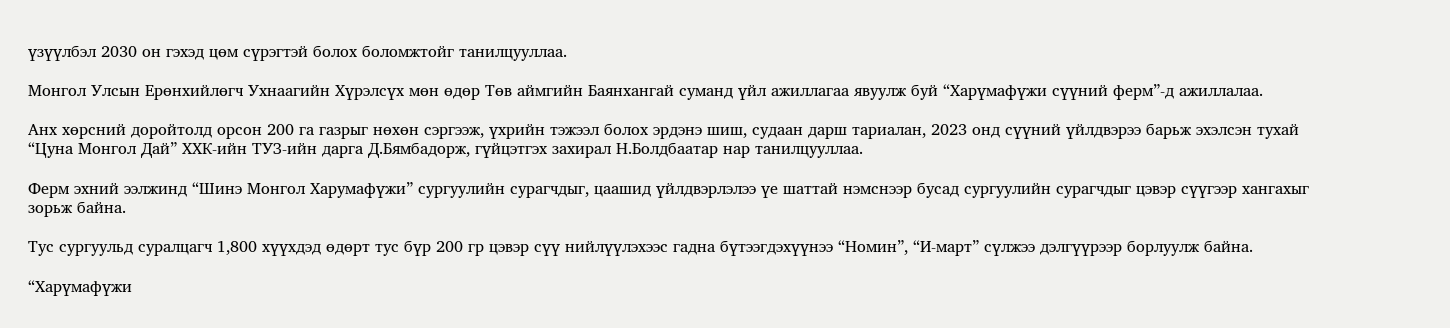үзүүлбэл 2030 он гэхэд цөм сүрэгтэй болох боломжтойг танилцууллаа.

Монгол Улсын Ерөнхийлөгч Ухнаагийн Хүрэлсүх мөн өдөр Төв аймгийн Баянхангай суманд үйл ажиллагаа явуулж буй “Харүмафүжи сүүний ферм”-д ажиллалаа.

Анх хөрсний доройтолд орсон 200 га газрыг нөхөн сэргээж, үхрийн тэжээл болох эрдэнэ шиш, судаан дарш тариалан, 2023 онд сүүний үйлдвэрээ барьж эхэлсэн тухай “Цуна Монгол Дай” ХХК-ийн ТУЗ-ийн дарга Д.Бямбадорж, гүйцэтгэх захирал Н.Болдбаатар нар танилцууллаа.

Ферм эхний ээлжинд “Шинэ Монгол Харумафүжи” сургуулийн сурагчдыг, цаашид үйлдвэрлэлээ үе шаттай нэмснээр бусад сургуулийн сурагчдыг цэвэр сүүгээр хангахыг зорьж байна.

Тус сургуульд суралцагч 1,800 хүүхдэд өдөрт тус бүр 200 гр цэвэр сүү нийлүүлэхээс гадна бүтээгдэхүүнээ “Номин”, “И-март” сүлжээ дэлгүүрээр борлуулж байна.

“Харүмафүжи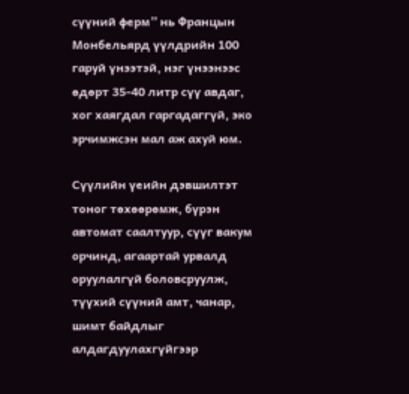сүүний ферм” нь Францын Монбельярд үүлдрийн 100 гаруй үнээтэй, нэг үнээнээс өдөрт 35-40 литр сүү авдаг, хог хаягдал гаргадаггүй, эко эрчимжсэн мал аж ахуй юм.

Сүүлийн үеийн дэвшилтэт тоног төхөөрөмж, бүрэн автомат саалтуур, сүүг вакум орчинд, агаартай урвалд оруулалгүй боловсруулж, түүхий сүүний амт, чанар, шимт байдлыг алдагдуулахгүйгээр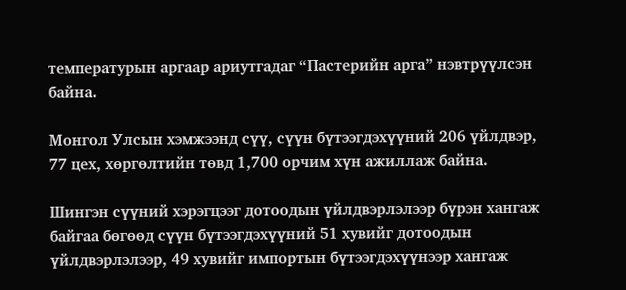температурын аргаар ариутгадаг “Пастерийн арга” нэвтрүүлсэн байна.

Монгол Улсын хэмжээнд сүү, сүүн бүтээгдэхүүний 206 үйлдвэр, 77 цех, хөргөлтийн төвд 1,700 орчим хүн ажиллаж байна.

Шингэн сүүний хэрэгцээг дотоодын үйлдвэрлэлээр бүрэн хангаж байгаа бөгөөд сүүн бүтээгдэхүүний 51 хувийг дотоодын үйлдвэрлэлээр, 49 хувийг импортын бүтээгдэхүүнээр хангаж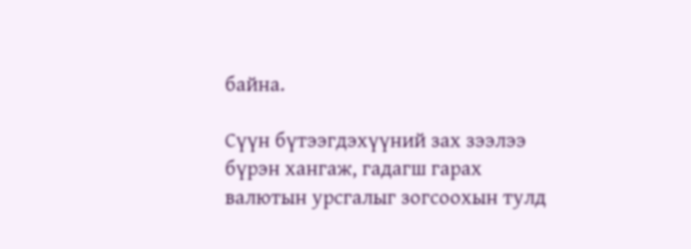байна.

Сүүн бүтээгдэхүүний зах зээлээ бүрэн хангаж, гадагш гарах валютын урсгалыг зогсоохын тулд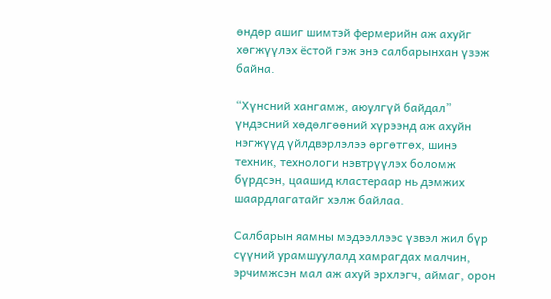өндөр ашиг шимтэй фермерийн аж ахуйг хөгжүүлэх ёстой гэж энэ салбарынхан үзэж байна.

“Хүнсний хангамж, аюулгүй байдал” үндэсний хөдөлгөөний хүрээнд аж ахуйн нэгжүүд үйлдвэрлэлээ өргөтгөх, шинэ техник, технологи нэвтрүүлэх боломж бүрдсэн, цаашид кластераар нь дэмжих шаардлагатайг хэлж байлаа.

Салбарын яамны мэдээллээс үзвэл жил бүр сүүний урамшуулалд хамрагдах малчин, эрчимжсэн мал аж ахуй эрхлэгч, аймаг, орон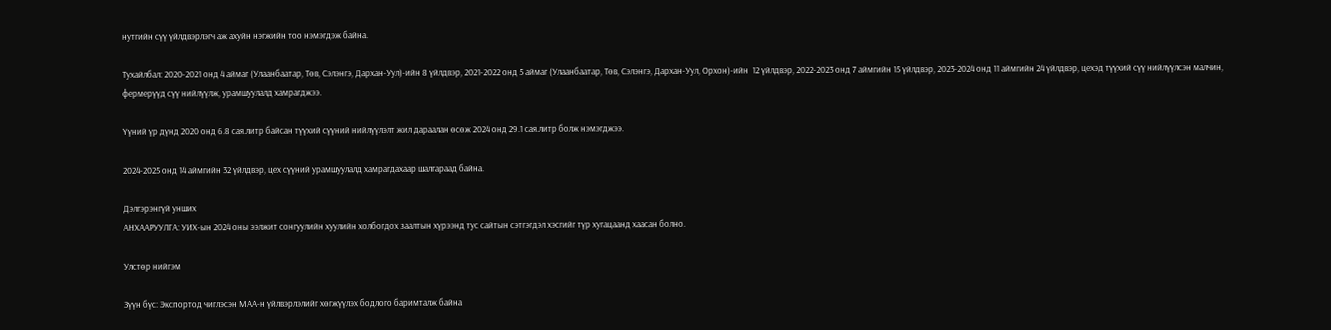нутгийн сүү үйлдвэрлэгч аж ахуйн нэгжийн тоо нэмэгдэж байна.

Тухайлбал: 2020-2021 онд 4 аймаг (Улаанбаатар, Төв, Сэлэнгэ, Дархан-Уул)-ийн 8 үйлдвэр, 2021-2022 онд 5 аймаг (Улаанбаатар, Төв, Сэлэнгэ, Дархан-Уул, Орхон)-ийн  12 үйлдвэр, 2022-2023 онд 7 аймгийн 15 үйлдвэр, 2023-2024 онд 11 аймгийн 24 үйлдвэр, цехэд түүхий сүү нийлүүлсэн малчин, фермерүүд сүү нийлүүлж, урамшуулалд хамрагджээ.

Үүний үр дүнд 2020 онд 6.8 сая.литр байсан түүхий сүүний нийлүүлэлт жил дараалан өсөж 2024 онд 29.1 сая.литр болж нэмэгджээ.

2024-2025 онд 14 аймгийн 32 үйлдвэр, цех сүүний урамшуулалд хамрагдахаар шалгараад байна.

Дэлгэрэнгүй унших
АНХААРУУЛГА: УИХ-ын 2024 оны ээлжит сонгуулийн хуулийн холбогдох заалтын хүрээнд тус сайтын сэтгэгдэл хэсгийг түр хугацаанд хаасан болно.

Улстөр нийгэм

Зүүн бүс: Экспортод чиглэсэн МАА-н үйлвэрлэлийг хөгжүүлэх бодлого баримталж байна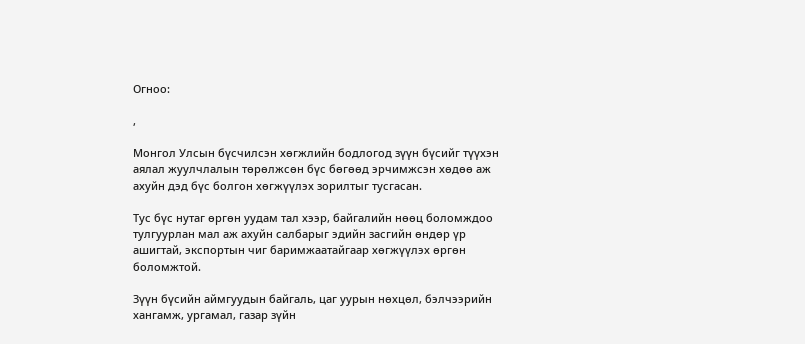Огноо:

,

Монгол Улсын бүсчилсэн хөгжлийн бодлогод зүүн бүсийг түүхэн аялал жуулчлалын төрөлжсөн бүс бөгөөд эрчимжсэн хөдөө аж ахуйн дэд бүс болгон хөгжүүлэх зорилтыг тусгасан.

Тус бүс нутаг өргөн уудам тал хээр, байгалийн нөөц боломждоо тулгуурлан мал аж ахуйн салбарыг эдийн засгийн өндөр үр ашигтай, экспортын чиг баримжаатайгаар хөгжүүлэх өргөн боломжтой.

Зүүн бүсийн аймгуудын байгаль, цаг уурын нөхцөл, бэлчээрийн хангамж, ургамал, газар зүйн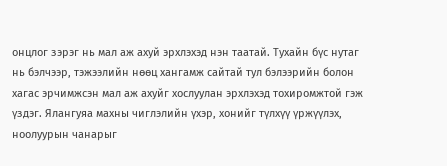онцлог зэрэг нь мал аж ахуй эрхлэхэд нэн таатай. Тухайн бүс нутаг нь бэлчээр, тэжээлийн нөөц хангамж сайтай тул бэлээрийн болон хагас эрчимжсэн мал аж ахуйг хослуулан эрхлэхэд тохиромжтой гэж үздэг. Ялангуяа махны чиглэлийн үхэр, хонийг түлхүү үржүүлэх, ноолуурын чанарыг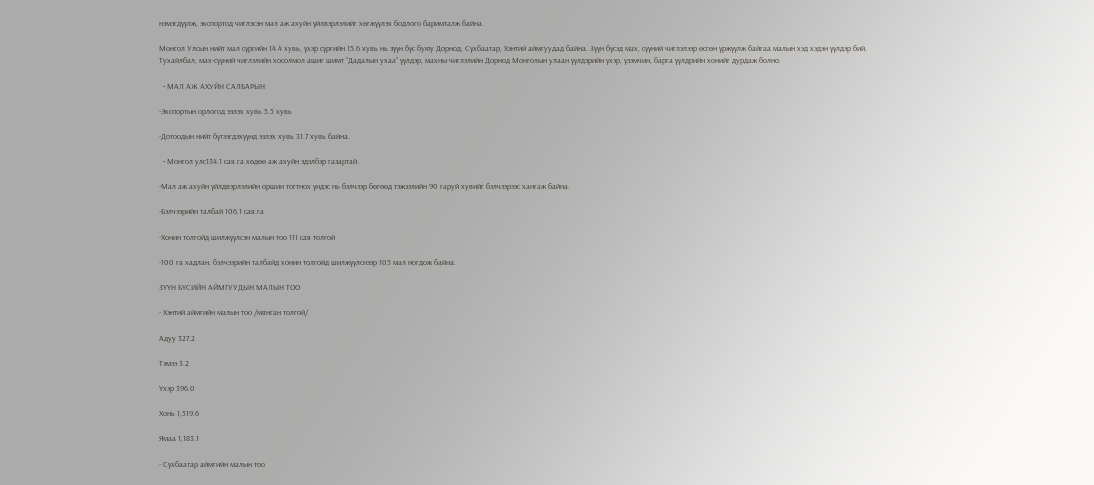нэмэгдүүлж, экспортод чиглэсэн мал аж ахуйн үйлвэрлэлийг хөгжүүлэх бодлого баримталж байна.

Монгол Улсын нийт мал сүргийн 14.4 хувь, үхэр сүргийн 15.6 хувь нь зүүн бүс буюу Дорнод, Сүхбаатар, Хэнтий аймгуудад байна. Зүүн бүсэд мах, сүүний чиглэлээр өсгөн үржүүлж байгаа малын хэд хэдэн үүлдэр бий. Тухайлбал, мах-сүүний чиглэлийн хосолмол ашиг шимт “Дадалын ухаа” үүлдэр, махны чиглэлийн Дорнод Монголын улаан үүлдэрийн үхэр, үзэмчин, барга үүлдрийн хонийг дурдаж болно.

  • МАЛ АЖ АХУЙН САЛБАРЫН

-Экспортын орлогод эзлэх хувь 5.5 хувь

-Дотоодын нийт бүтээгдэхүүнд эзлэх хувь 31.7 хувь байна.

  • Монгол улс134.1 сая.га хөдөө аж ахуйн эдэлбэр газартай.

-Мал аж ахуйн үйлдвэрлэлийн оршин тогтнох үндэс нь бэлчээр бөгөөд тэжээлийн 90 гаруй хувийг бэлчээрээс хангаж байна.

-Бэлчээрийн талбай 106.1 сая.га

-Хонин толгойд шилжүүлсэн малын тоо 111 сая толгой

-100 га хадлан, бэлчээрийн талбайд хонин толгойд шилжүүлснээр 105 мал ногдож байна.

ЗҮҮН БҮСИЙН АЙМГУУДЫН МАЛЫН ТОО

- Хэнтий аймгийн малын тоо /мянган толгой/

Адуу 327.2

Тэмээ 3.2

Үхэр 396.0

Хонь 1,519.6

Ямаа 1,183.1

- Сүхбаатар аймгийн малын тоо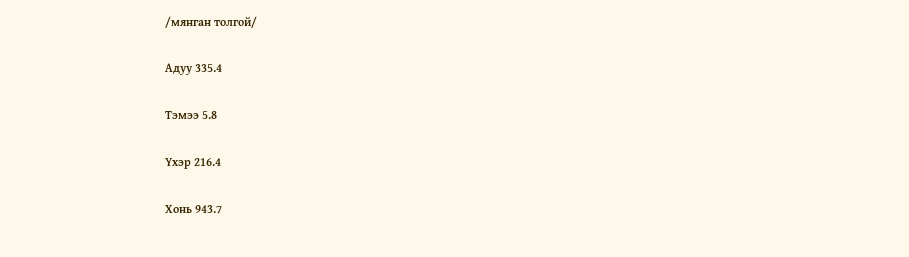/мянган толгой/

Адуу 335.4

Тэмээ 5.8

Үхэр 216.4

Хонь 943.7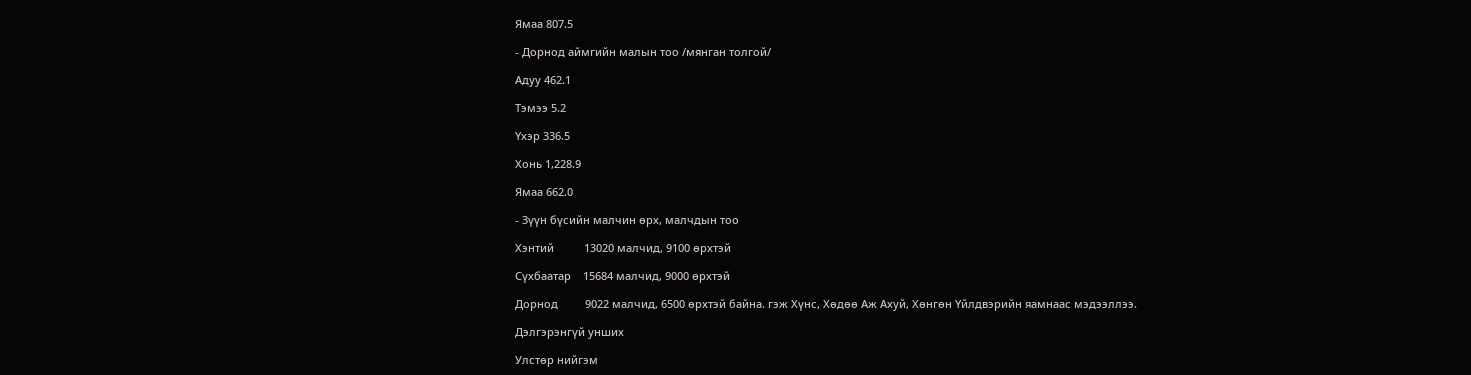Ямаа 807.5

- Дорнод аймгийн малын тоо /мянган толгой/

Адуу 462.1

Тэмээ 5.2

Үхэр 336.5

Хонь 1,228.9

Ямаа 662.0

- Зүүн бүсийн малчин өрх, малчдын тоо

Хэнтий          13020 малчид, 9100 өрхтэй

Сүхбаатар    15684 малчид, 9000 өрхтэй

Дорнод         9022 малчид, 6500 өрхтэй байна. гэж Хүнс, Хөдөө Аж Ахуй, Хөнгөн Үйлдвэрийн яамнаас мэдээллээ.

Дэлгэрэнгүй унших

Улстөр нийгэм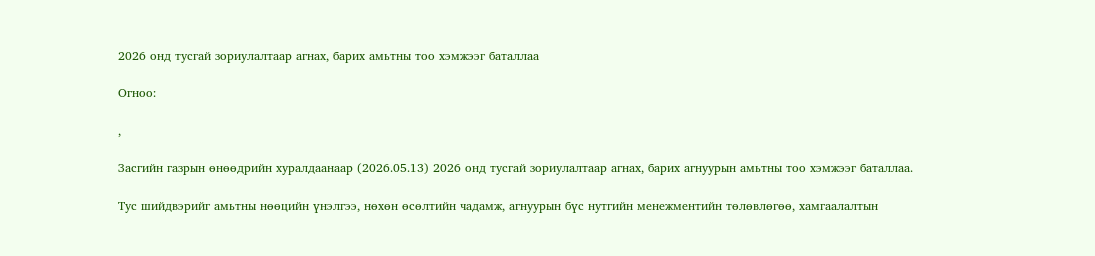2026 онд тусгай зориулалтаар агнах, барих амьтны тоо хэмжээг баталлаа

Огноо:

,

Засгийн газрын өнөөдрийн хуралдаанаар (2026.05.13) 2026 онд тусгай зориулалтаар агнах, барих агнуурын амьтны тоо хэмжээг баталлаа.

Тус шийдвэрийг амьтны нөөцийн үнэлгээ, нөхөн өсөлтийн чадамж, агнуурын бүс нутгийн менежментийн төлөвлөгөө, хамгаалалтын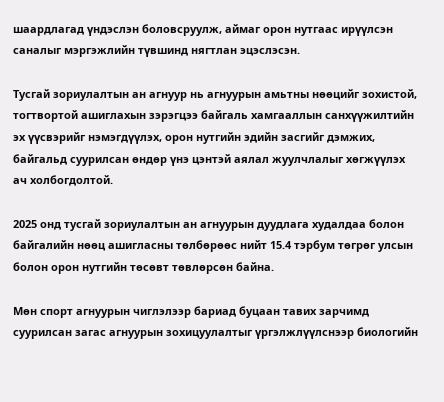шаардлагад үндэслэн боловсруулж, аймаг орон нутгаас ирүүлсэн саналыг мэргэжлийн түвшинд нягтлан эцэслэсэн.

Тусгай зориулалтын ан агнуур нь агнуурын амьтны нөөцийг зохистой, тогтвортой ашиглахын зэрэгцээ байгаль хамгааллын санхүүжилтийн эх үүсвэрийг нэмэгдүүлэх, орон нутгийн эдийн засгийг дэмжих, байгальд суурилсан өндөр үнэ цэнтэй аялал жуулчлалыг хөгжүүлэх ач холбогдолтой.

2025 онд тусгай зориулалтын ан агнуурын дуудлага худалдаа болон байгалийн нөөц ашигласны төлбөрөөс нийт 15.4 тэрбум төгрөг улсын болон орон нутгийн төсөвт төвлөрсөн байна.

Мөн спорт агнуурын чиглэлээр бариад буцаан тавих зарчимд суурилсан загас агнуурын зохицуулалтыг үргэлжлүүлснээр биологийн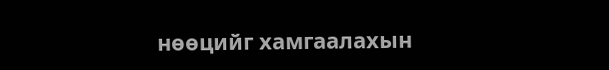нөөцийг хамгаалахын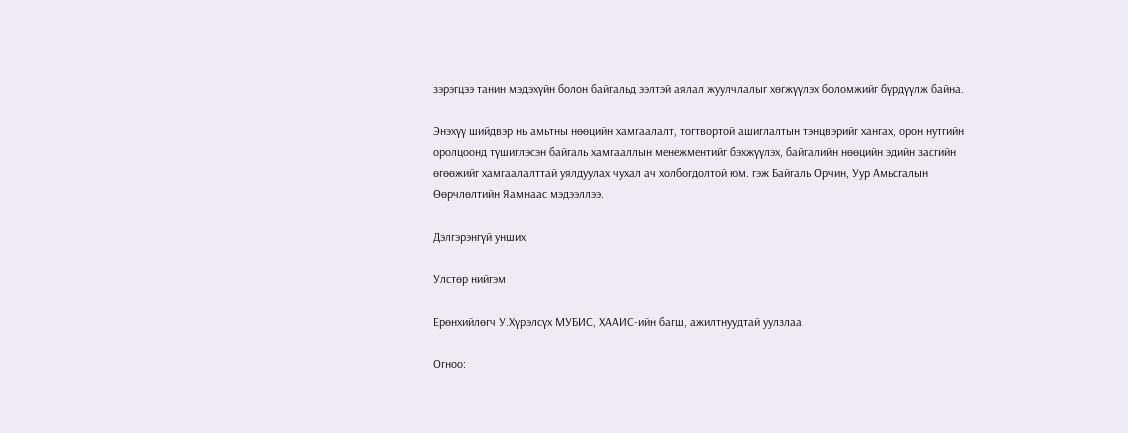зэрэгцээ танин мэдэхүйн болон байгальд ээлтэй аялал жуулчлалыг хөгжүүлэх боломжийг бүрдүүлж байна.

Энэхүү шийдвэр нь амьтны нөөцийн хамгаалалт, тогтвортой ашиглалтын тэнцвэрийг хангах, орон нутгийн оролцоонд түшиглэсэн байгаль хамгааллын менежментийг бэхжүүлэх, байгалийн нөөцийн эдийн засгийн өгөөжийг хамгаалалттай уялдуулах чухал ач холбогдолтой юм. гэж Байгаль Орчин, Уур Амьсгалын Өөрчлөлтийн Яамнаас мэдээллээ.

Дэлгэрэнгүй унших

Улстөр нийгэм

Ерөнхийлөгч У.Хүрэлсүх МУБИС, ХААИС-ийн багш, ажилтнуудтай уулзлаа

Огноо: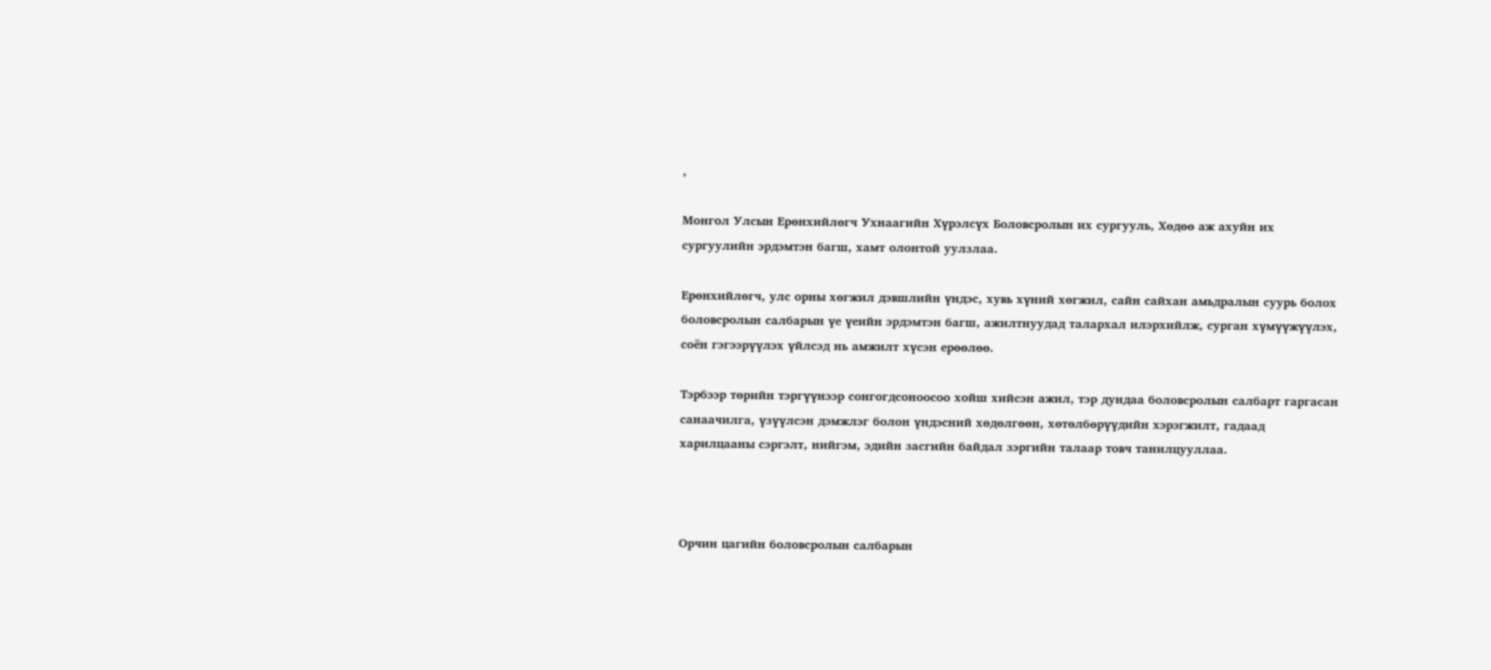,

Монгол Улсын Ерөнхийлөгч Ухнаагийн Хүрэлсүх Боловсролын их сургууль, Хөдөө аж ахуйн их сургуулийн эрдэмтэн багш, хамт олонтой уулзлаа.

Ерөнхийлөгч, улс орны хөгжил дэвшлийн үндэс, хувь хүний хөгжил, сайн сайхан амьдралын суурь болох боловсролын салбарын үе үеийн эрдэмтэн багш, ажилтнуудад талархал илэрхийлж, сурган хүмүүжүүлэх, соён гэгээрүүлэх үйлсэд нь амжилт хүсэн ерөөлөө.

Тэрбээр төрийн тэргүүнээр сонгогдсоноосоо хойш хийсэн ажил, тэр дундаа боловсролын салбарт гаргасан санаачилга, үзүүлсэн дэмжлэг болон үндэсний хөдөлгөөн, хөтөлбөрүүдийн хэрэгжилт, гадаад харилцааны сэргэлт, нийгэм, эдийн засгийн байдал зэргийн талаар товч танилцууллаа.



Орчин цагийн боловсролын салбарын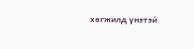хөгжилд үнэтэй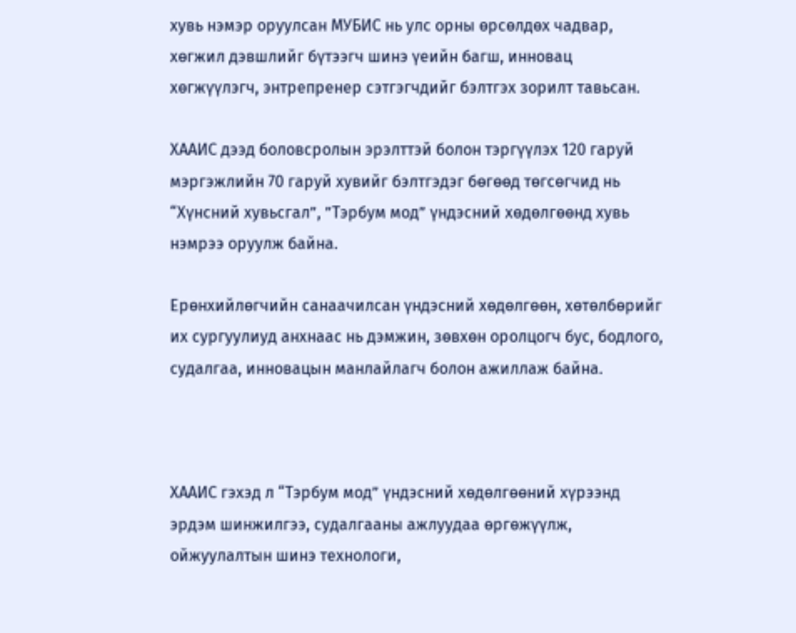хувь нэмэр оруулсан МУБИС нь улс орны өрсөлдөх чадвар, хөгжил дэвшлийг бүтээгч шинэ үеийн багш, инновац хөгжүүлэгч, энтрепренер сэтгэгчдийг бэлтгэх зорилт тавьсан.

ХААИС дээд боловсролын эрэлттэй болон тэргүүлэх 120 гаруй мэргэжлийн 70 гаруй хувийг бэлтгэдэг бөгөөд төгсөгчид нь “Хүнсний хувьсгал”, ”Тэрбум мод” үндэсний хөдөлгөөнд хувь нэмрээ оруулж байна.

Ерөнхийлөгчийн санаачилсан үндэсний хөдөлгөөн, хөтөлбөрийг их сургуулиуд анхнаас нь дэмжин, зөвхөн оролцогч бус, бодлого, судалгаа, инновацын манлайлагч болон ажиллаж байна.



ХААИС гэхэд л “Тэрбум мод” үндэсний хөдөлгөөний хүрээнд эрдэм шинжилгээ, судалгааны ажлуудаа өргөжүүлж, ойжуулалтын шинэ технологи,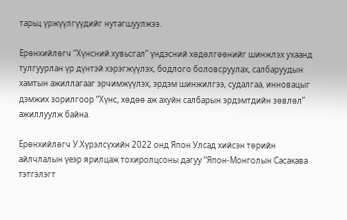тарьц үржүүлгүүдийг нутагшуулжээ.

Ерөнхийлөгч “Хүнсний хувьсгал” үндэсний хөдөлгөөнийг шинжлэх ухаанд тулгуурлан үр дүнтэй хэрэгжүүлэх, бодлого боловсруулах, салбаруудын хамтын ажиллагааг эрчимжүүлэх, эрдэм шинжилгээ, судалгаа, инновацыг дэмжих зорилгоор “Хүнс, хөдөө аж ахуйн салбарын эрдэмтдийн зөвлөл” ажиллуулж байна.

Ерөнхийлөгч У.Хүрэлсүхийн 2022 онд Япон Улсад хийсэн төрийн айлчлалын үеэр ярилцаж тохиролцсоны дагуу “Япон-Монголын Сасакава тэтгэлэгт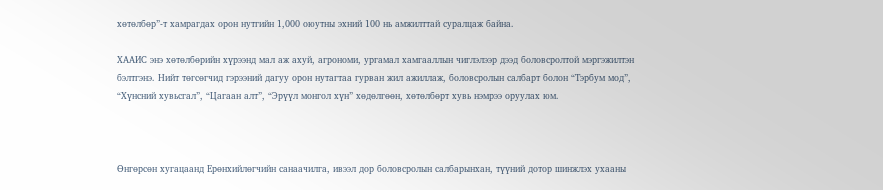хөтөлбөр”-т хамрагдах орон нутгийн 1,000 оюутны эхний 100 нь амжилттай суралцаж байна.

ХААИС энэ хөтөлбөрийн хүрээнд мал аж ахуй, агрономи, ургамал хамгааллын чиглэлээр дээд боловсролтой мэргэжилтэн бэлтгэнэ. Нийт төгсөгчид гэрээний дагуу орон нутагтаа гурван жил ажиллаж, боловсролын салбарт болон “Тэрбум мод”, “Хүнсний хувьсгал”, “Цагаан алт”, “Эрүүл монгол хүн” хөдөлгөөн, хөтөлбөрт хувь нэмрээ оруулах юм.



Өнгөрсөн хугацаанд Ерөнхийлөгчийн санаачилга, ивээл дор боловсролын салбарынхан, түүний дотор шинжлэх ухааны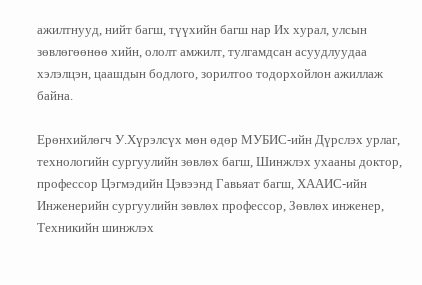ажилтнууд, нийт багш, түүхийн багш нар Их хурал, улсын зөвлөгөөнөө хийн, ололт амжилт, тулгамдсан асуудлуудаа хэлэлцэн, цаашдын бодлого, зорилтоо тодорхойлон ажиллаж байна.

Ерөнхийлөгч У.Хүрэлсүх мөн өдөр МУБИС-ийн Дүрслэх урлаг, технологийн сургуулийн зөвлөх багш, Шинжлэх ухааны доктор, профессор Цэгмэдийн Цэвээнд Гавьяат багш, ХААИС-ийн Инженерийн сургуулийн зөвлөх профессор, Зөвлөх инженер, Техникийн шинжлэх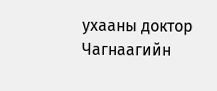ухааны доктор Чагнаагийн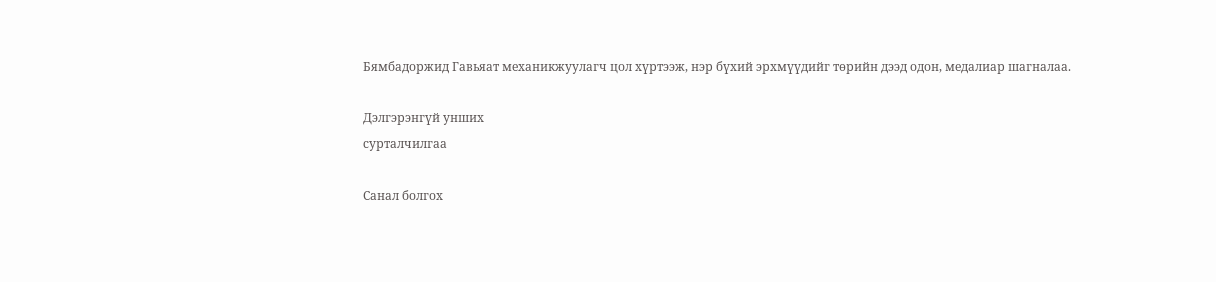Бямбадоржид Гавьяат механикжуулагч цол хүртээж, нэр бүхий эрхмүүдийг төрийн дээд одон, медалиар шагналаа.

Дэлгэрэнгүй унших
сурталчилгаа

Санал болгох